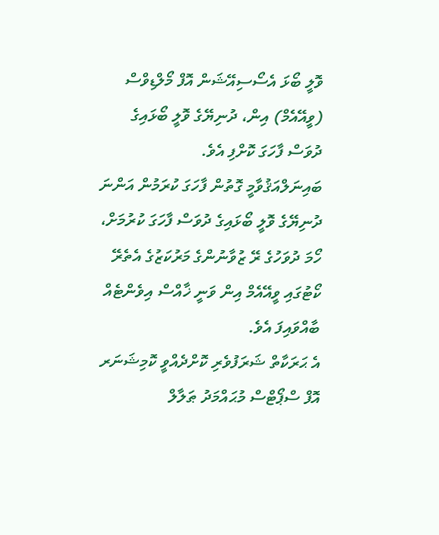ވޮލީ ބޯޅަ އެސޯސިއޭޝަން އޮފް މޯލްޑިވްސް (ވީއޭއެމް) އިން، ދުނިޔޭގެ ވޮލީ ބޯޅައިގެ ދުވަސް ފާހަގަ ކޮށްފި އެވެ.
ބައިނަލްއަޤުވާމީ ގޮތުން ފާހަގަ ކުރަމުން އަންނަ ދުނިޔޭގެ ވޮލީ ބޯޅައިގެ ދުވަސް ފާހަގަ ކުރުމަށް، ހޯމަ ދުވަހުގެ ރޭ ޒުވާނުންގެ މަރުކަޒުގެ އެތެރޭ ކޯޓުގައި ވީއޭއެމް އިން ވަނީ ޚާއްސް އިވެންޓެއް ބާއްވައިފަ އެވެ.
އެ ޙަރަކާތް ޝަރަފުވެރި ކޮށްދެއްވީ ކޮމިޝަނަރ އޮފް ސްޕޯޓްސް މުޙައްމަދު ޠަލާލް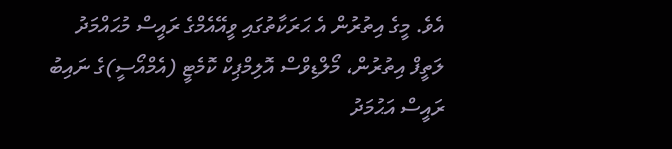އެވެ. މީގެ އިތުރުން އެ ޙަރަކާތުގައި ވީއޭއެމްގެ ރައީސް މުޙައްމަދު ލަތީފް އިތުރުން، މޯލްޑިވްސް އޮލިމްޕިކް ކޮމެޓީ (އެމްއޯސީ)ގެ ނައިބު ރައީސް އަޙުމަދު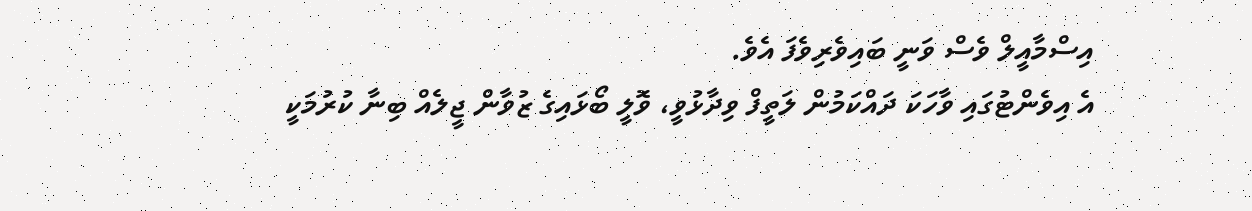އިސްމާއީލް ވެސް ވަނީ ބައިވެރިވެފަ އެވެ.
އެ އިވެންޓުގައި ވާހަކަ ދައްކަމުން ލަތީފް ވިދާޅުވީ، ވޮލީ ބޯޅައިގެ ޒުވާން ޖީލެއް ބިނާ ކުރުމަކީ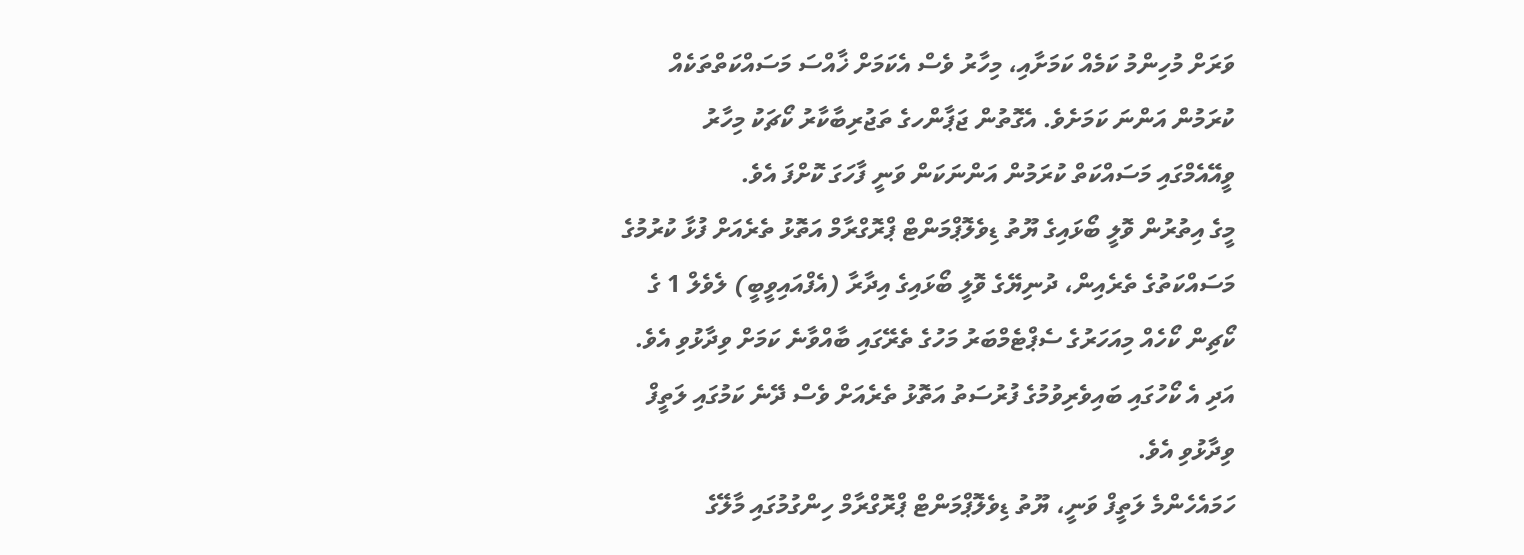ވަރަށް މުހިންމު ކަމެއް ކަމަށާއި، މިހާރު ވެސް އެކަމަށް ޚާއްސަ މަސައްކަތްތަކެއް ކުރަމުން އަންނަ ކަމަށެވެ. އެގޮތުން ޖަޕާންހގެ ތަޖުރިބާކާރު ކޯޗަކު މިހާރު ވީއޭއެމްގައި މަސައްކަތް ކުރަމުން އަންނަކަން ވަނީ ފާހަގަ ކޮށްފަ އެވެ.
މީގެ އިތުރުން ވޮލީ ބޯޅައިގެ ޔޫތު ޑިވެލޮޕްމަންޓް ޕްރޮގްރާމް އަތޮޅު ތެރެއަށް ފުޅާ ކުރުމުގެ މަސައްކަތުގެ ތެރެއިން، ދުނިޔޭގެ ވޮލީ ބޯޅައިގެ އިދާރާ (އެފްއައިވީބީ) ލެވެލް 1 ގެ ކޯޗިން ކޯހެއް މިއަހަރުގެ ސެޕްޓެމްބަރު މަހުގެ ތެރޭގައި ބާއްވާނެ ކަމަށް ވިދާޅުވި އެވެ. އަދި އެ ކޯހުގައި ބައިވެރިވުމުގެ ފުރުސަތު އަތޮޅު ތެރެއަށް ވެސް ދޭނެ ކަމުގައި ލަތީފް ވިދާޅުވި އެވެ.
ހަމައެހެންމެ ލަތީފް ވަނީ، ޔޫތު ޑިވެލޮޕްމަންޓް ޕްރޮގްރާމް ހިންގުމުގައި މާލޭގެ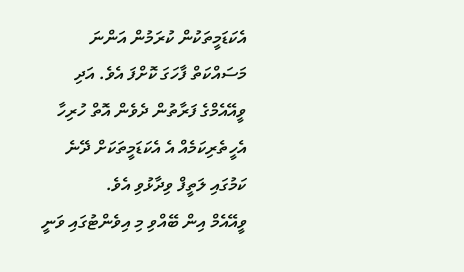އެކަޑަމީތަކުން ކުރަމުން އަންނަ މަސައްކަތް ފާހަގަ ކޮށްފަ އެވެ. އަދި ވީއޭއެމްގެ ފަރާތުން ދެވެން އޮތް ހުރިހާ އެހީތެރިކަމެއް އެ އެކަޑަމީތަކަށް ދޭނެ ކަމުގައި ލަތީފް ވިދާޅުވި އެވެ.
ވީއޭއެމް އިން ބޭއްވި މި އިވެންޓުގައި ވަނީ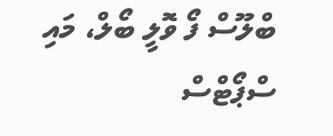ބްލޫސް ފޯ ވޮލީ ބޯލް، މައި ސްޕޯޓްސް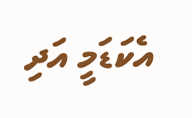އެކަޑަމީ އަދި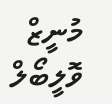މުނީޒް ވޮލީބޯލް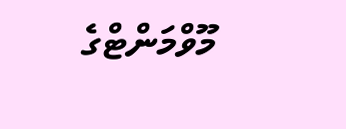މޫވްމަންޓްގެ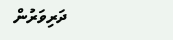ދަރިވަރުން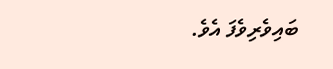ބައިވެރިވެފަ އެވެ.